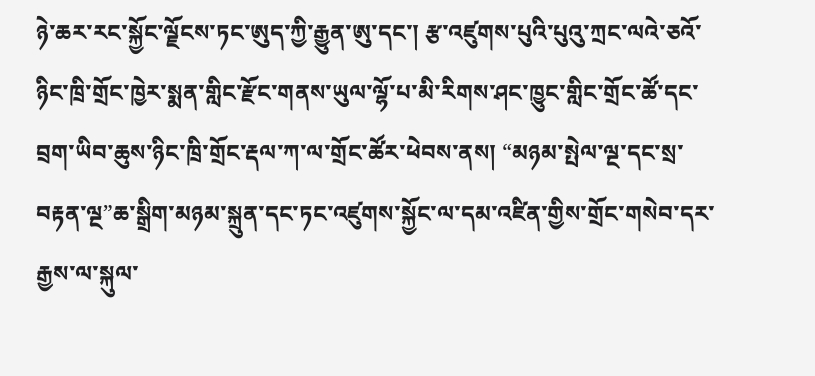ཉེ་ཆར་རང་སྐྱོང་ལྗོངས་ཏང་ཨུད་ཀྱི་རྒྱུན་ཨུ་དང་། རྩ་འཛུགས་པུའི་པུའུ་ཀྲང་ལའེ་ཅའོ་ཉིང་ཁྲི་གྲོང་ཁྱེར་སྨན་གླིང་རྫོང་གནས་ཡུལ་ལྷོ་པ་མི་རིགས་ཤང་ཁྱུང་གླིང་གྲོང་ཚོ་དང་བྲག་ཡིབ་ཆུས་ཉིང་ཁྲི་གྲོང་རྡལ་ཀ་ལ་གྲོང་ཚོར་ཕེབས་ནས། “མཉམ་སྤེལ་ལྔ་དང་སྲ་བརྟན་ལྔ”ཆ་སྒྲིག་མཉམ་སྐྲུན་དང་ཏང་འཛུགས་སྐྱོང་ལ་དམ་འཛིན་གྱིས་གྲོང་གསེབ་དར་རྒྱས་ལ་སྐུལ་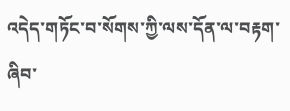འདེད་གཏོང་བ་སོགས་ཀྱི་ལས་དོན་ལ་བརྟག་ཞིབ་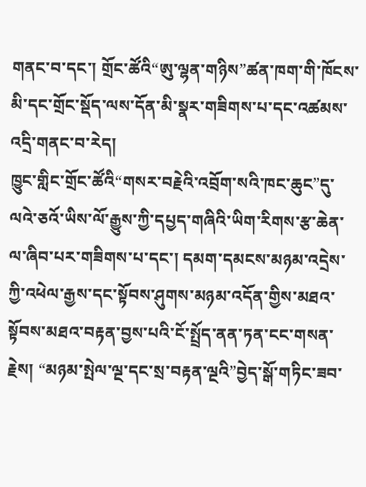གནང་བ་དང་། གྲོང་ཚོའི“ཨུ་ལྷན་གཉིས”ཚན་ཁག་གི་ཁོངས་མི་དང་གྲོང་སྡོད་ལས་དོན་མི་སྣར་གཟིགས་པ་དང་འཚམས་འདྲི་གནང་བ་རེད།
ཁྱུང་གླིང་གྲོང་ཚོའི“གསར་བརྗེའི་འབྲོག་སའི་ཁང་ཆུང”དུ་ལའེ་ཅའོ་ཡིས་ལོ་རྒྱུས་ཀྱི་དཔྱད་གཞིའི་ཡིག་རིགས་རྩ་ཆེན་ལ་ཞིབ་པར་གཟིགས་པ་དང་། དམག་དམངས་མཉམ་འདྲེས་ཀྱི་འཕེལ་རྒྱས་དང་སྟོབས་ཤུགས་མཉམ་འདོན་གྱིས་མཐའ་སྟོབས་མཐའ་བརྟན་བྱས་པའི་ངོ་སྤྲོད་ནན་ཏན་ངང་གསན་རྗེས། “མཉམ་སྤེལ་ལྔ་དང་སྲ་བརྟན་ལྔའི”བྱེད་སྒོ་གཏིང་ཟབ་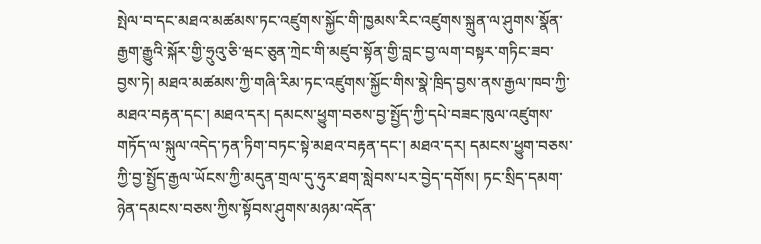སྤེལ་བ་དང་མཐའ་མཚམས་ཏང་འཛུགས་སྐྱོང་གི་ཁྱམས་རིང་འཛུགས་སྐྲུན་ལ་ཤུགས་སྣོན་རྒྱག་རྒྱུའི་སྐོར་གྱི་ཧྲུའུ་ཅི་ཝང་ཅུན་ཀྲེང་གི་མཛུབ་སྟོན་གྱི་བླང་བྱ་ལག་བསྟར་གཏིང་ཟབ་བྱས་ཏེ། མཐའ་མཚམས་ཀྱི་གཞི་རིམ་ཏང་འཛུགས་སྐྱོང་གིས་སྣེ་ཁྲིད་བྱས་ནས་རྒྱལ་ཁབ་ཀྱི་མཐའ་བརྟན་དང་། མཐའ་དར། དམངས་ཕྱུག་བཅས་བྱ་སྤྱོད་ཀྱི་དཔེ་བཟང་ཁུལ་འཛུགས་གཏོད་ལ་སྐུལ་འདེད་ཏན་ཏིག་བཏང་སྟེ་མཐའ་བརྟན་དང་། མཐའ་དར། དམངས་ཕྱུག་བཅས་ཀྱི་བྱ་སྤྱོད་རྒྱལ་ཡོངས་ཀྱི་མདུན་གྲལ་དུ་ཧུར་ཐག་སླེབས་པར་བྱེད་དགོས། ཏང་སྲིད་དམག་ཉེན་དམངས་བཅས་ཀྱིས་སྟོབས་ཤུགས་མཉམ་འདོན་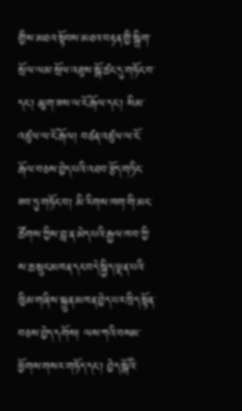གྱིས་མཐའ་སྟོབས་མཐའ་བརྟན་གྱི་སྒྲིག་སྲོལ་ལམ་སྲོལ་འཐུས་སྒོ་ཚང་དུ་གཏོང་བ་དང་། མུག་ཟས་ལ་ངོ་རྒོལ་དང་། སིམ་འཛུལ་ལ་ངོ་རྒོལ། བཙན་འཛུལ་ལ་ངོ་རྒོལ་བཅས་བྱེད་པའི་འཐབ་རྩོད་གཏིང་ཟབ་ཏུ་གཏོང་བ། མི་རིགས་ཁག་གི་མང་ཚོགས་ཀྱིས་བླ་ན་མེད་པའི་རྒྱལ་ཁབ་ཀྱི་ས་ཆ་སྲུང་མཁན་དང་བདེ་སྐྱིད་ལྡན་པའི་ཁྱིམ་གཞིས་སྐྲུན་མཁན་བྱེད་པར་ཁྲིད་སྟོན་བཅས་བྱེད་དགོས། ལས་ཀའི་བསམ་ཕྱོགས་གསར་གཏོད་དང་། བྱེད་སྒོའི་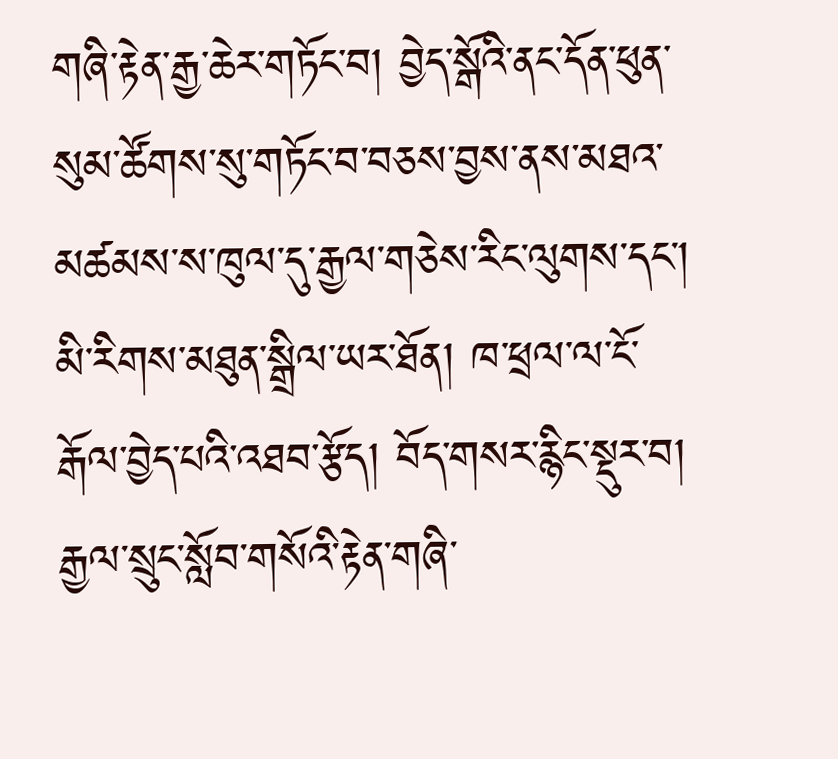གཞི་རྟེན་རྒྱ་ཆེར་གཏོང་བ། བྱེད་སྒོའི་ནང་དོན་ཕུན་སུམ་ཚོགས་སུ་གཏོང་བ་བཅས་བྱས་ནས་མཐའ་མཚམས་ས་ཁུལ་དུ་རྒྱལ་གཅེས་རིང་ལུགས་དང་། མི་རིགས་མཐུན་སྒྲིལ་ཡར་ཐོན། ཁ་ཕྲལ་ལ་ངོ་རྒོལ་བྱེད་པའི་འཐབ་རྩོད། བོད་གསར་རྙིང་སྡུར་བ། རྒྱལ་སྲུང་སློབ་གསོའི་རྟེན་གཞི་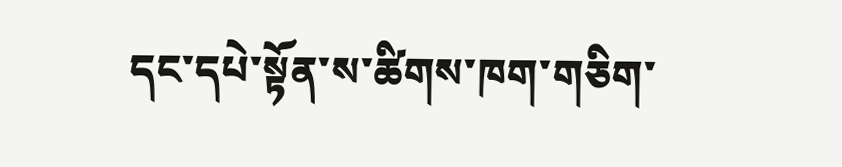དང་དཔེ་སྟོན་ས་ཚིགས་ཁག་གཅིག་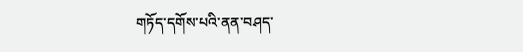གཏོད་དགོས་པའི་ནན་བཤད་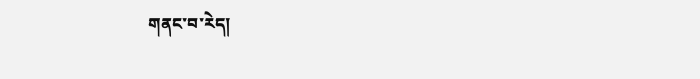གནང་བ་རེད།